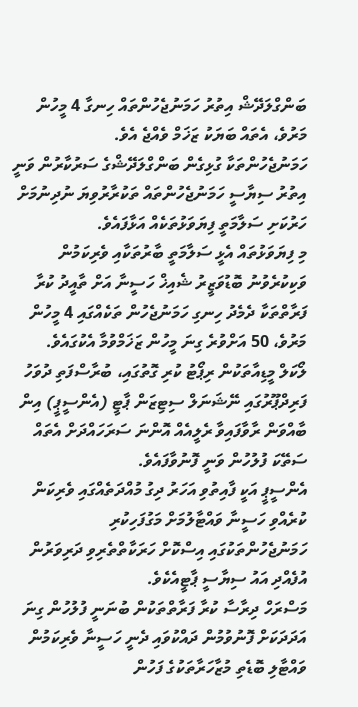ބަންގްލަދޭޝް އިތުރު ހަމަނުޖެހުންތައް ހިނގާ 4 މީހުން މަރުވެ، އެތައް ބަޔަކު ޒަޚަމް ވެއްޖެ އެވެ.
ހަމަނުޖެހުންތަކާ ގުޅިގެން ބަންގްލަދޭޝްގެ ސަރުކާރުން ވަނީ އިތުރު ސިޔާސީ ހަމަނުޖެހުންތައް ތަކުރާރުވިޔަ ނުދިނުމަށް ހަރުކަށި ސަލާމަތީ ފިޔަވަޅުތަކެއް އަޅާފައެވެ.
މި ފިޔަވަޅުތައް އެޅީ ސަލާމަތީ ބާރުތަކާއި ވެރިކަމުން ވަކިކުރެވުނު ބޮޑުވަޒީރު ޝެއިޚް ހަސީނާ އަށް ތާއީދު ކުރާ ފަރާތްތަކާ ދެމެދު ހިނގި ހަމަނުޖެހުން ތަކެއްގައި 4 މީހުން މަރުވެ، 50 އަށްވުރެ ގިނަ މީހުން ޒަޚަމްވުމާ އެކުގައެވެ.
ލޯކަލް މީޑިއާތަކުން ރިޕޯޓު ކުރި ގޮތުގައި، ބުރާސްފަތި ދުވަހު ފަރިދްޕޫރުގައި ނޭޝަނަލް ސިޓިޒަން ޕާޓީ (އެންސީޕީ) އިން ބާއްވަން ރާވާފައިވާ ރެލީއެއް އޮންނަ ސަރަހައްދަށް އެތައް ސަތޭކަ ފުލުހުން ވަނީ ފޮނުވާފައެވެ.
އެންސީޕީ އަކީ ފާއިތުވި އަހަރު ދިގު މުއްދަތެއްގައި ވެރިކަން ކުރެއްވި ހަސީނާ ވައްޓާލުމަށް މަގުފަހިކުރި ހަމަނުޖެހުންތަކުގައި އިސްކޮށް ހަރަކާތްތެރިވި ދަރިވަރުން އުފެއްދި އައު ސިޔާސީ ޕާޓީއެކެވެ.
މަސްރަހް ދިރާސާ ކުރާ ފަރާތްތަކުން ބުނަނީ ފުލުހުން ގިނަ އަދަދަކަށް ފޮނުވުމުން ދައްކުވައި ދެނީ ހަސީނާ ވެރިކަމުން ވައްޓާލި ބޮޑެތި މުޒާހަރާތަކުގެ ފަހުން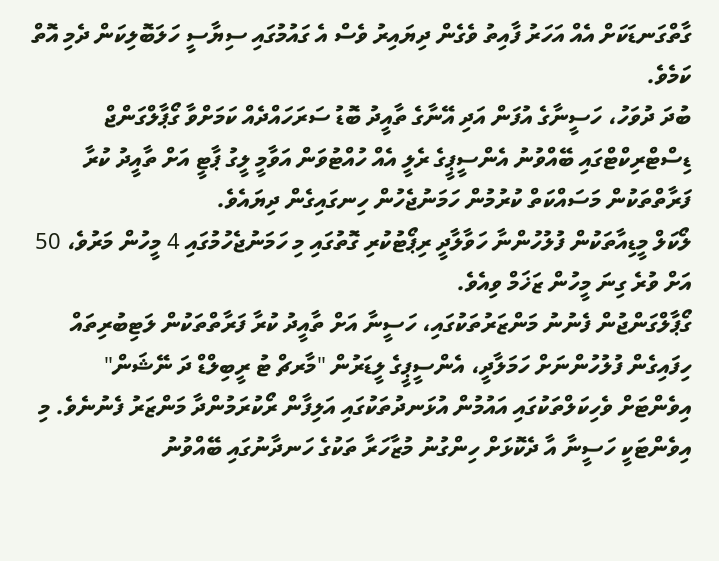ގާތްގަނޑަކަށް އެއް އަހަރު ފާއިތު ވެގެން ދިޔައިރު ވެސް އެ ގައުމުގައި ސިޔާސީ ހަލަބޮލިކަން ދެމި އޮތް ކަމެވެ.
ބުދަ ދުވަހު، ހަސީނާގެ އުފަން އަދި އޭނާގެ ތާއީދު ބޮޑު ސަރަހައްދެއް ކަމަށްވާ ގޯޕާލްގަންޖް ޑިސްޓްރިކްޓްގައި ބޭއްވުނު އެންސީޕީގެ ރެލީ އެއް ހުއްޓުވަން އަވާމީ ލީގު ޕާޓީ އަށް ތާއީދު ކުރާ ފަރާތްތަކުން މަސައްކަތް ކުރުމުން ހަމަނުޖެހުން ހިނގައިގެން ދިޔައެވެ.
ލޯކަލް މީޑިއާތަކުން ފުލުހުންނާ ހަވާލާދީ ރިޕޯޓުކުރި ގޮތުގައި މި ހަމަނުޖެހުމުގައި 4 މީހުން މަރުވެ، 50 އަށް ވުރެ ގިނަ މީހުން ޒަޚަމް ވިއެވެ.
ގޯޕާލްގަންޖުން ފެނުނު މަންޒަރުތަކުގައި، ހަސީނާ އަށް ތާއީދު ކުރާ ފަރާތްތަކުން ލަޓިބުރިތައް ހިފައިގެން ފުލުހުންނަށް ހަމަލާދީ، އެންސީޕީގެ ލީޑަރުން "މާރޗް ޓު ރީބިލްޑް ދަ ނޭޝަން" އިވެންޓަށް ވެހިކަލްތަކުގައި އައުމުން އުޅަނދުތަކުގައި އަލިފާން ރޯކުރަމުންދާ މަންޒަރު ފެނުނެވެ. މި އިވެންޓަކީ ހަސީނާ އާ ދެކޮޅަށް ހިންގުނު މުޒާހަރާ ތަކުގެ ހަނދާނުގައި ބޭއްވުނު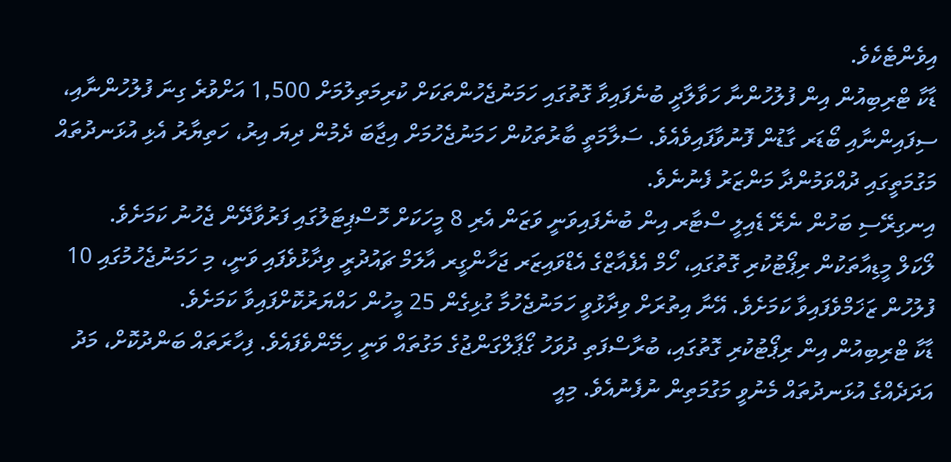އިވެންޓެކެވެ.
ޑާކާ ޓްރިބިއުން އިން ފުލުހުންނާ ހަވާލާދީ ބުނެފައިވާ ގޮތުގައި ހަމަނުޖެހުންތަކަށް ކުރިމަތިލުމަށް 1,500 އަށްވުރެ ގިނަ ފުލުހުންނާއި، ސިފައިންނާއި ބޯޑަރ ގާޑުން ފޮނުވާފައިވެއެވެ. ސަލާމަތީ ބާރުތަކުން ހަމަނުޖެހުމަށް އިޖާބަ ދެމުން ދިޔަ އިރު، ހަތިޔާރު އެޅި އުޅަނދުތައް މަގުމަތީގައި ދުއްވަމުންދާ މަންޒަރު ފެނުނެވެ.
އިނގިރޭސި ބަހުން ނެރޭ ޑެއިލީ ސްޓާރ އިން ބުނެފައިވަނީ ވަޒަން އެރި 8 މީހަކަށް ހޮސްޕިޓަލުގައި ފަރުވާދޭން ޖެހުނު ކަމަށެވެ.
ލޯކަލް މީޑިއާތަކުން ރިޕޯޓުކުރި ގޮތުގައި، ހޯމް އެފެއާޒްގެ އެޑްވައިޒަރ ޖަހާންގީރ އާލަމް ޗައުދުރީ ވިދާޅުވެފައި ވަނީ، މި ހަމަނުޖެހުމުގައި 10 ފުލުހުން ޒަޚަމްވެފައިވާ ކަމަށެވެ. އޭނާ އިތުރަށް ވިދާޅުވީ ހަމަނުޖެހުމާ ގުޅިގެން 25 މީހުން ހައްޔަރުކޮށްފައިވާ ކަމަށެވެ.
ޑާކާ ޓްރިބިއުން އިން ރިޕޯޓުކުރި ގޮތުގައި، ބުރާސްފަތި ދުވަހު ގޯޕާލްގަންޖުގެ މަގުތައް ވަނީ ހިމޭންވެފައެވެ. ފިހާރަތައް ބަންދުކޮށް، މަދު އަދަދެއްގެ އުޅަނދުތައް މެނުވީ މަގުމަތިން ނުފެނުއެވެ. މިއީ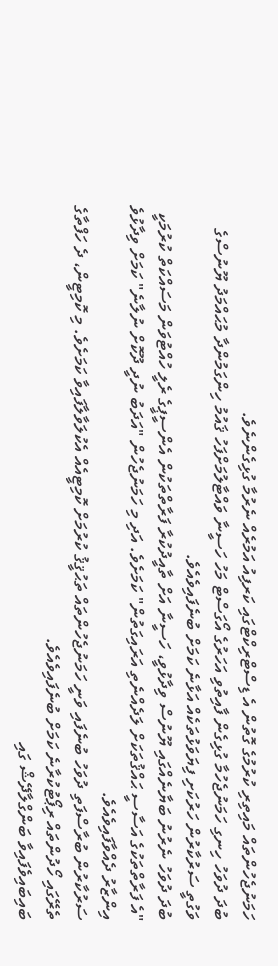ހަމަނުޖެހުންތައް މައިތިރި ކުރުމުގެ ގޮތުން އެ ޑިސްޓްރިކްޓްގައި ކަރފިއު އަމުރެއް ނެރުމާ ގުޅިގެންނެވެ.
ބުދަ ދުވަހު ހިނގި ހަމަނުޖެހުމާ ގުޅިގެން ފާއިތުވި އަހަރުގެ އޯގަސްޓް މަހު ހަސީނާ ވައްޓާލުމަށްފަހު ޤައުމު ހިންގަމުންދާ މުޙައްމަދު ޔޫނުސްގެ ވަގުތީ ސަރުކާރުން ހަރުކަށި ފިޔަވަޅުތަކެއް އަޅާނެ ކަމަށް ބުނެފައިވެއެވެ.
ބުދަ ދުވަހު ނެރުނު ބަޔާނެއްގައި ޔޫނުސް ވިދާޅުވީ، ހަސީނާ އަށް ތާއީދުކުރާ ފަރާތްތަކުން އެންސީޕީގެ ރެލީ ހުއްޓުވަން މަސައްކަތް ކުރުމަކީ "އެ ފަރާތްތަކުގެ އަސާސީ ޙައްޤުތަކަށް ލަދެއްނެތި އަރައިގަތުން" ކަމަށެވެ. އަދި މި ހަމަނުޖެހުން "އަދަބު ނުދީ ދޫކޮށް ނުލާނެ" ކަމަށް ވިދާޅުވެ އިންޒާރު ދެއްވާފައިވެއެވެ.
ސަރުކާރުން ބުރާސްފަތި ދުވަހު ބުނެފައި ވަނީ ހަމަނުޖެހުންތައް ތަޙުޤީޤު ކުރުމަށް ކޮމިޓީއެއް އެކުލަވާލާފައިވާ ކަމަށެވެ. މި ކޮމިޓީން، ދެ ހަފްތާގެ ތެރޭގައި ހޯދުންތައް ރިޕޯޓުކުރާނެ ކަމަށް ބުނެފައިވެއެވެ.
ބައިބައިވެފައިވާ ބަންގްލާދޭޝް ގައި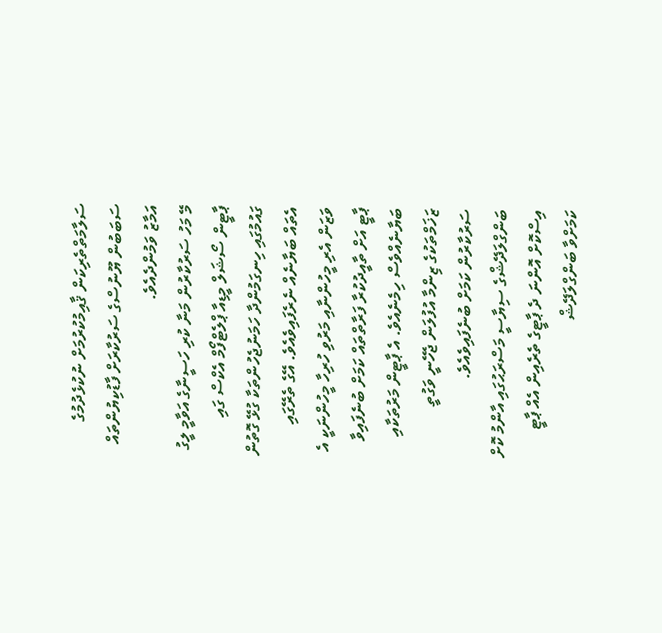ސަލާމަތްތެރިކަން ޤާއިމުކުރުމަށް ނުކުޅެދުމުގެ ސަބަބުން ޔޫނުސްގެ ސަރުކާރަށް ފާޑުކިޔުންތައް އަމާޒު ވަމުންދެއެވެ.
މޭ މަހު ސަރުކާރުން މަނާ ކުރި ހަސީނާގެ އަވާމީ ލީގު ޕާޓީން ސޯޝަލް މީޑިއާ ޕްލެޓްފޯމް އެކްސް ގައި ގައުމުގައި ހިނގަމުންދާ ހަމަނުޖެހުންތަކާ ގުޅޭ ގޮތުން އެތައް ބަޔާނެއް ނެރެފައިވެއެވެ. އޭގެ ތެރޭގައި ވަޒަން އެރި މީހުންނާއި މަރުވި ހުރިހާ މީހުންނަކީ އެ ޕާޓީ އަށް ތާއީދުކުރާ ފަރާތްތައް ކަމަށް ބުނެފައިވާ ބަޔާނެއްވެސް ހިމެނެއެވެ. އެ ޕާޓީން މަރުތަކާއި ޒަޚަމްތަކުގެ ޒިންމާ އުފުލަން ޖެހޭނީ ވަގުތީ ސަރުކާރުން ކަމަށް ބުނެފައިވެއެވެ.
ބަންގްލަދޭޝްގެ ސިޔާސީ މަސްރަޙުގައި އާންމު ކޮށް އިސްކޮށް އޮންނަ ދެ ޕާޓީގެ ތެރެއިން އެއް ޕާޓީ ކަމަށްވާ ބަންގްލަދޭޝް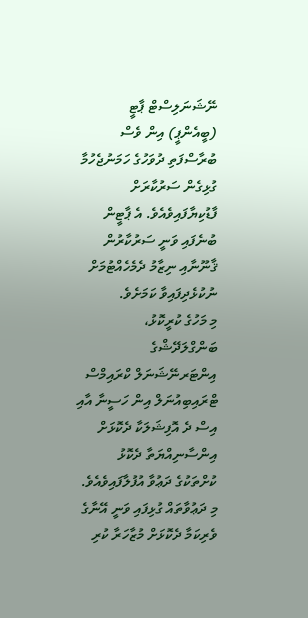ނޭޝަނަލިސްޓް ޕާޓީ (ބީއެންޕީ) އިން ވެސް ބުރާސްފަތި ދުވަހުގެ ހަމަނުޖެހުމާ ގުޅިގެން ސަރުކާރަށް ފާޑުކިޔާފައިވެއެވެ. އެ ޕާޓީން ބުނެފައި ވަނީ ސަރުކާރުން ޤާނޫނާއި ނިޒާމު ދެމެހެއްޓުމަށް ނުކުޅެދިފައިވާ ކަމަށެވެ.
މި މަހުގެ ކުރީކޮޅު، ބަންގްލަދޭޝްގެ އިންޓަރނޭޝަނަލް ކްރައިމްސް ޓްރައިބިއުނަލް އިން ހަސީނާ އާއި އިސް ދެ އޮފިޝަލަކާ ދެކޮޅަށް އިންސާނިއްޔަތާ ދެކޮޅު ކުށްތަކުގެ ދަޢުވާ އުފުލާފައިވެއެވެ.
މި ދަޢުވާތައް ގުޅިފައި ވަނީ އޭނާގެ ވެރިކަމާ ދެކޮޅަށް މުޒާހަރާ ކުރި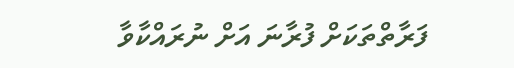ފަރާތްތަކަށް ފުރާނަ އަށް ނުރައްކާވާ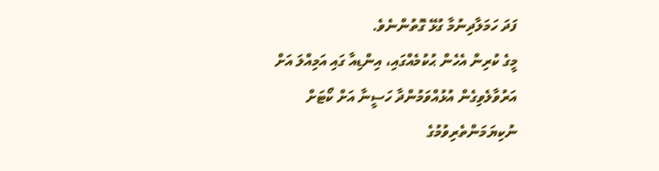ފަދަ ހަމަލާދިނުމާ ގުޅޭ ގޮތުންނެވެ.
މީގެ ކުރިން އެހެން ޙުކުމެއްގައި، އިންޑިއާ ގައި އަމިއްލަ އަށް އަރުވާލެވިގެން އުޅުއްވަމުންދާ ހަސީނާ އަށް ކޯޓަށް ނުކިޔަމަންތެރިވުމުގެ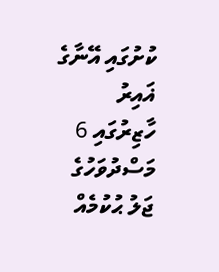ކުށުގައި އޭނާގެ ޣައިރު ހާޒިރުގައި 6 މަސްދުވަހުގެ ޖަލު ޙުކުމެއް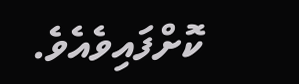ކޮށްފައިވެއެވެ.